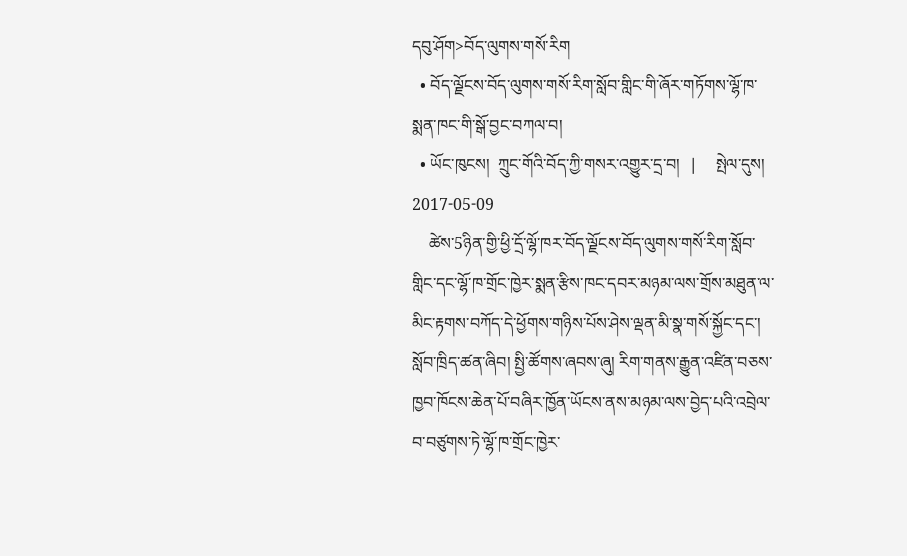དབུ་ཤོག>བོད་ལུགས་གསོ་རིག
  • བོད་ལྗོངས་བོད་ལུགས་གསོ་རིག་སློབ་གླིང་གི་ཞོར་གཏོགས་ལྷོ་ཁ་སྨན་ཁང་གི་སྒོ་བྱང་བཀལ་བ།
  • ཡོང་ཁུངས།  ཀྲུང་གོའི་བོད་ཀྱི་གསར་འགྱུར་དྲ་བ།   |     སྤེལ་དུས།  2017-05-09
    ཚེས་5ཉིན་གྱི་ཕྱི་དྲོ་ལྷོ་ཁར་བོད་ལྗོངས་བོད་ལུགས་གསོ་རིག་སློབ་གླིང་དང་ལྷོ་ཁ་གྲོང་ཁྱེར་སྨན་རྩིས་ཁང་དབར་མཉམ་ལས་གྲོས་མཐུན་ལ་མིང་རྟགས་བཀོད་དེ་ཕྱོགས་གཉིས་པོས་ཤེས་ལྡན་མི་སྣ་གསོ་སྐྱོང་དང་། སློབ་ཁྲིད་ཚན་ཞིབ། སྤྱི་ཚོགས་ཞབས་ཞུ། རིག་གནས་རྒྱུན་འཛིན་བཅས་ཁྱབ་ཁོངས་ཆེན་པོ་བཞིར་ཁྱོན་ཡོངས་ནས་མཉམ་ལས་བྱེད་པའི་འབྲེལ་བ་བཙུགས་ཏེ་ལྷོ་ཁ་གྲོང་ཁྱེར་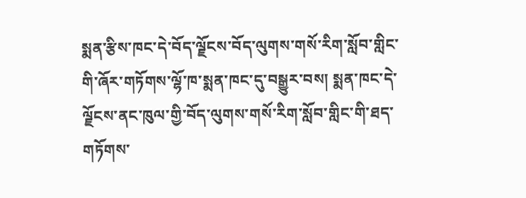སྨན་རྩིས་ཁང་དེ་བོད་ལྗོངས་བོད་ལུགས་གསོ་རིག་སློབ་གླིང་གི་ཞོར་གཏོགས་ལྷོ་ཁ་སྨན་ཁང་དུ་བསྒྱུར་བས། སྨན་ཁང་དེ་ལྗོངས་ནང་ཁུལ་གྱི་བོད་ལུགས་གསོ་རིག་སློབ་གླིང་གི་ཐད་གཏོགས་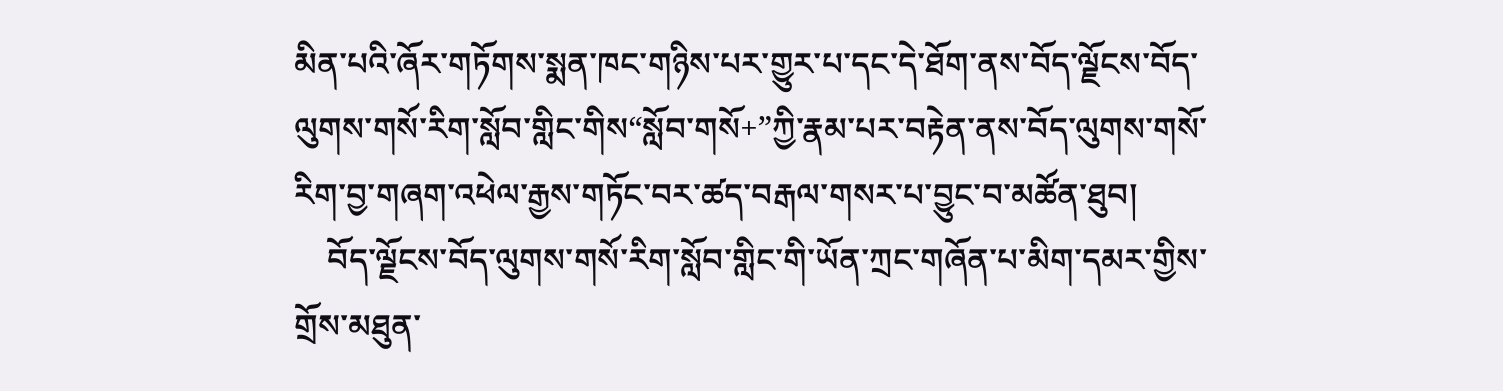མིན་པའི་ཞོར་གཏོགས་སྨན་ཁང་གཉིས་པར་གྱུར་པ་དང་དེ་ཐོག་ནས་བོད་ལྗོངས་བོད་ལུགས་གསོ་རིག་སློབ་གླིང་གིས“སློབ་གསོ+”ཀྱི་རྣམ་པར་བརྟེན་ནས་བོད་ལུགས་གསོ་རིག་བྱ་གཞག་འཕེལ་རྒྱས་གཏོང་བར་ཚད་བརྒལ་གསར་པ་བྱུང་བ་མཚོན་ཐུབ།
    བོད་ལྗོངས་བོད་ལུགས་གསོ་རིག་སློབ་གླིང་གི་ཡོན་ཀྲང་གཞོན་པ་མིག་དམར་གྱིས་གྲོས་མཐུན་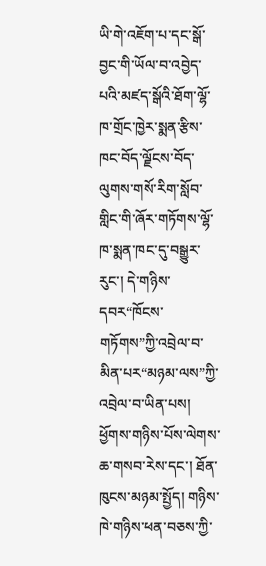ཡི་གེ་འཇོག་པ་དང་སྒོ་བྱང་གི་ཡོལ་བ་འབྱེད་པའི་མཛད་སྒོའི་ཐོག་ལྷོ་ཁ་གྲོང་ཁྱེར་སྨན་རྩིས་ཁང་བོད་ལྗོངས་བོད་ལུགས་གསོ་རིག་སློབ་གླིང་གི་ཞོར་གཏོགས་ལྷོ་ཁ་སྨན་ཁང་དུ་བསྒྱུར་རུང་། དེ་གཉིས་དབར“ཁོངས་གཏོགས”ཀྱི་འབྲེལ་བ་མིན་པར“མཉམ་ལས”ཀྱི་འབྲེལ་བ་ཡིན་པས། ཕྱོགས་གཉིས་པོས་ལེགས་ཆ་གསབ་རེས་དང་། ཐོན་ཁུངས་མཉམ་སྤྱོད། གཉིས་ཁེ་གཉིས་ཕན་བཅས་ཀྱི་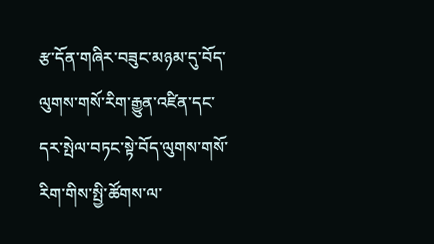རྩ་དོན་གཞིར་བཟུང་མཉམ་དུ་བོད་ལུགས་གསོ་རིག་རྒྱུན་འཛིན་དང་དར་སྤེལ་བཏང་སྟེ་བོད་ལུགས་གསོ་རིག་གིས་སྤྱི་ཚོགས་ལ་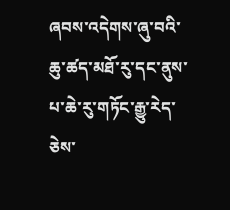ཞབས་འདེགས་ཞུ་བའི་ཆུ་ཚད་མཐོ་རུ་དང་ནུས་པ་ཆེ་རུ་གཏོང་རྒྱུ་རེད་ཅེས་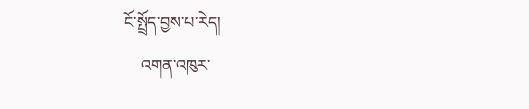ངོ་སྤྲོད་བྱས་པ་རེད།
    འགན་འཁུར་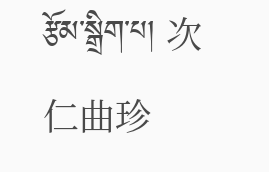རྩོམ་སྒྲིག་པ། 次仁曲珍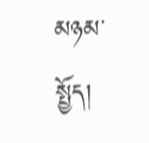མཉམ་སྤྱོད།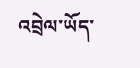འབྲེལ་ཡོད་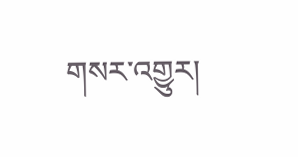གསར་འགྱུར།